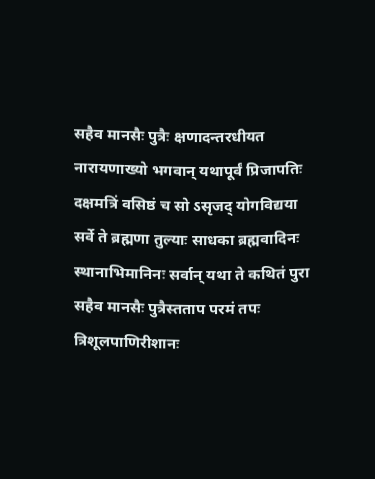सहैव मानसैः पुत्रैः क्षणादन्तरधीयत
नारायणाख्यो भगवान् यथापूर्वं प्रिजापतिः
दक्षमत्रिं वसिष्ठं च सो ऽसृजद् योगविद्यया
सर्वे ते ब्रह्मणा तुल्याः साधका ब्रह्मवादिनः
स्थानाभिमानिनः सर्वान् यथा ते कथितं पुरा
सहैव मानसैः पुत्रैस्तताप परमं तपः
त्रिशूलपाणिरीशानः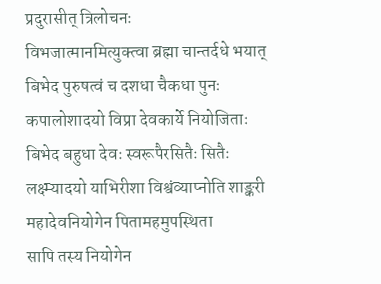प्रदुरासीत् त्रिलोचनः
विभजात्मानमित्युक्त्वा ब्रह्मा चान्तर्दधे भयात्
बिभेद पुरुषत्वं च दशधा चैकधा पुनः
कपालोशादयो विप्रा देवकार्ये नियोजिताः
बिभेद बहुधा देवः स्वरूपैरसितैः सितैः
लक्ष्म्यादयो याभिरीशा विश्वंव्याप्नोति शाङ्करी
महादेवनियोगेन पितामहमुपस्थिता
सापि तस्य नियोगेन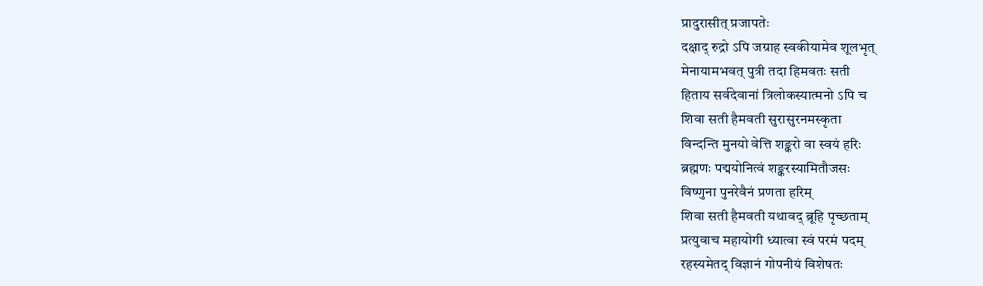प्रादुरासीत् प्रजापतेः
दक्षाद् रुद्रो ऽपि जग्राह स्वकीयामेव शूलभृत्
मेनायामभवत् पुत्री तदा हिमवतः सती
हिताय सर्वदेवानां त्रिलोकस्यात्मनो ऽपि च
शिवा सती हैमवती सुरासुरनमस्कृता
विन्दन्ति मुनयो वेत्ति शङ्करो वा स्वयं हरिः
ब्रह्मणः पद्मयोनित्वं शङ्करस्यामितौजसः
विष्णुना पुनरेवैनं प्रणता हरिम्
शिवा सती हैमवती यथावद् ब्रूहि पृच्छताम्
प्रत्युवाच महायोगी ध्यात्वा स्वं परमं पदम्
रहस्यमेतद् विज्ञानं गोपनीयं विशेषतः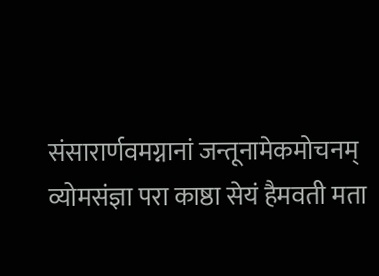संसारार्णवमग्नानां जन्तूनामेकमोचनम्
व्योमसंज्ञा परा काष्ठा सेयं हैमवती मता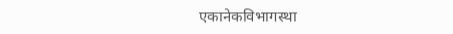एकानेकविभागस्था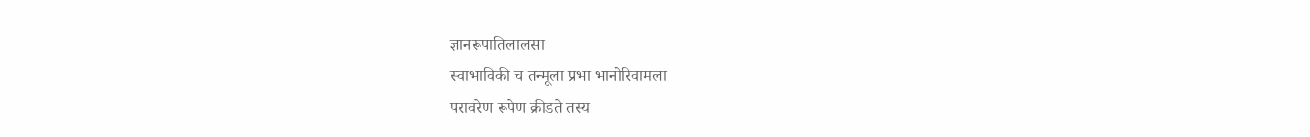ज्ञानरूपातिलालसा
स्वाभाविकी च तन्मूला प्रभा भानोरिवामला
परावरेण रूपेण क्रीडते तस्य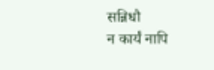सन्निधौ
न कार्यं नापि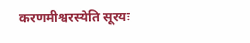करणमीश्वरस्येति सूरयः